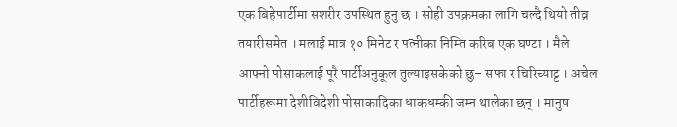एक बिहेपार्टीमा सशरीर उपस्थित हुनु छ । सोही उपक्रमका लागि चल्दै थियो तीव्र तयारीसमेत । मलाई मात्र १० मिनेट र पत्नीका निम्ति करिब एक घण्टा । मैले आफ्नो पोसाकलाई पूरै पार्टीअनुकूल तुल्याइसकेको छु– सफा र चिरिच्याट्ट । अचेल पार्टीहरूमा देशीविदेशी पोसाकादिका धाकधम्की जम्न थालेका छन् । मानुष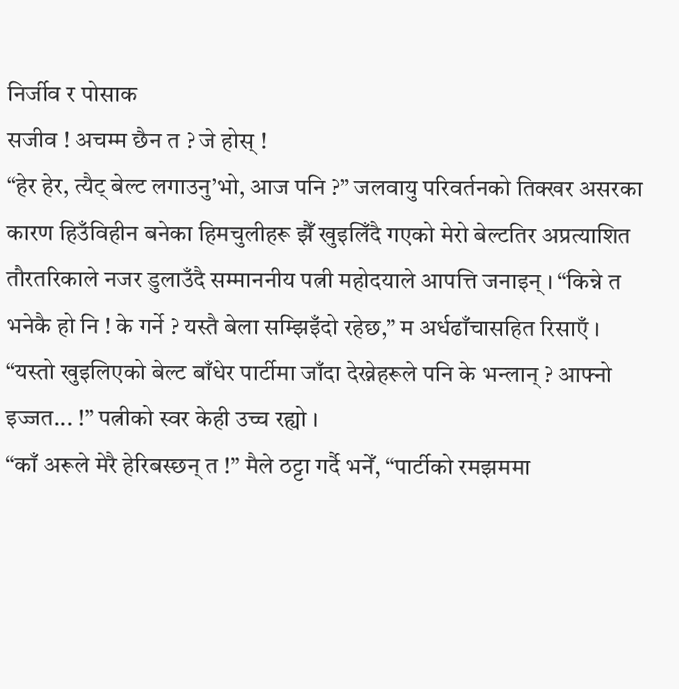निर्जीव र पोसाक
सजीव ! अचम्म छैन त ? जे होस् !
“हेर हेर, त्यैट् बेल्ट लगाउनु’भो, आज पनि ?” जलवायु परिवर्तनको तिक्खर असरका कारण हिउँविहीन बनेका हिमचुलीहरू झैँ खुइलिँदै गएको मेरो बेल्टतिर अप्रत्याशित तौरतरिकाले नजर डुलाउँदै सम्माननीय पत्नी महोदयाले आपत्ति जनाइन् । “किन्ने त भनेकै हो नि ! के गर्ने ? यस्तै बेला सम्झिइँदो रहेछ,” म अर्धढाँचासहित रिसाएँ ।
“यस्तो खुइलिएको बेल्ट बाँधेर पार्टीमा जाँदा देख्नेहरूले पनि के भन्लान् ? आफ्नो इज्जत... !” पत्नीको स्वर केही उच्च रह्यो ।
“काँ अरूले मेरै हेरिबस्छन् त !” मैले ठट्टा गर्दै भनेँ, “पार्टीको रमझममा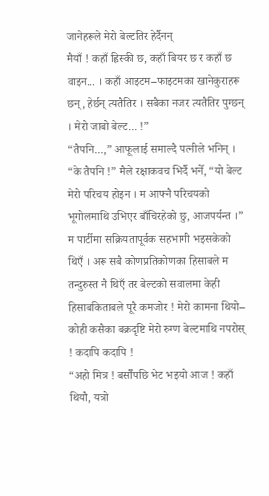जानेहरूले मेरो बेल्टतिर हेर्दैनन्
मैयाँ ! कहाँ ह्विस्की छ, कहाँ बियर छ र कहाँ छ वाइन... । कहाँ आइटम–फाइटमका खानेकुराहरू छन्, हेर्छन् त्यतैतिर । सबैका नजर त्यतैतिर पुग्छन् । मेरो जाबो बेल्ट... !”
“तैपनि...,” आफूलाई समाल्दै पत्नीले भनिन् ।
“के तैपनि !” मैले रक्षाकवच भिर्दै भनेँ, “यो बेल्ट मेरो परिचय होइन । म आफ्नै परिचयको भूगोलमाथि उभिएर बाँचिरहेको छु, आजपर्यन्त ।”
म पार्टीमा सक्रियतापूर्वक सहभागी भइसकेको थिएँ । अरू सबै कोणप्रतिकोणका हिसाबले म तन्दुरुस्त नै थिएँ तर बेल्टको सवालमा केही हिसाबकिताबले पूरै कमजोर ! मेरो कामना थियो– कोही कसैका बक्रदृष्टि मेरो रुग्ण बेल्टमाथि नपरोस् ! कदापि कदापि !
“अहो मित्र ! बर्सौंपछि भेट भइयो आज ! कहाँ थियौ, यत्रो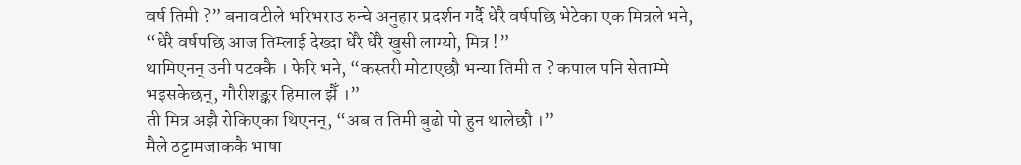वर्ष तिमी ?” बनावटीले भरिभराउ रुन्चे अनुहार प्रदर्शन गर्दै धेरै वर्षपछि भेटेका एक मित्रले भने, “धेरै वर्षपछि आज तिम्लाई देख्दा धेरै धेरै खुसी लाग्यो, मित्र !”
थामिएनन् उनी पटक्कै । फेरि भने, “कस्तरी मोटाएछौ भन्या तिमी त ? कपाल पनि सेताम्मे भइसकेछन्, गौरीशङ्कर हिमाल झैँ ।”
ती मित्र अझै रोकिएका थिएनन्, “अब त तिमी बुढो पो हुन थालेछौ ।”
मैले ठट्टामजाककै भाषा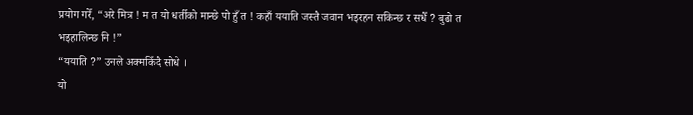प्रयोग गरेँ, “अरे मित्र ! म त यो धर्तीको मान्छे पो हुँ त ! कहाँ ययाति जस्तै जवान भइरहन सकिन्छ र सधैँ ? बुढो त भइहालिन्छ नि !”
“ययाति ?” उनले अक्मकिँदै सोधे ।
यो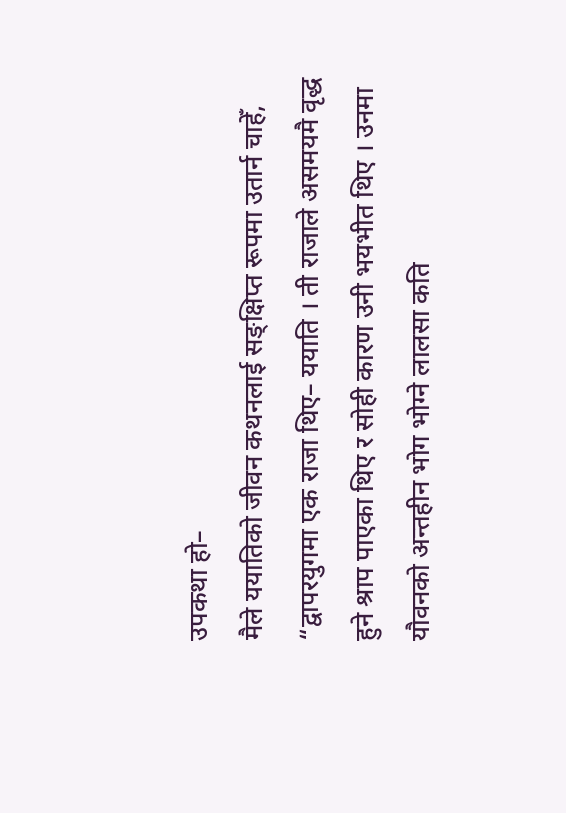उपकथा हो–
मैले ययातिको जीवन कथनलाई सङ्क्षिप्त रूपमा उतार्न चाहेँ, “द्वापरयुगमा एक राजा थिए– ययाति । ती राजाले असमयमै वृद्ध हुने श्राप पाएका थिए र सोही कारण उनी भयभीत थिए । उनमा यौवनको अन्तहीन भोग भोग्ने लालसा कति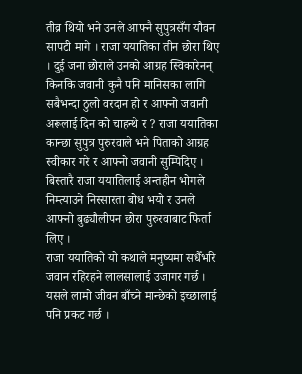तीव्र थियो भने उनले आफ्नै सुपुत्रसँग यौवन सापटी मागे । राजा ययातिका तीन छोरा थिए । दुई जना छोराले उनको आग्रह स्विकारेनन् किनकि जवानी कुनै पनि मानिसका लागि सबैभन्दा ठुलो वरदान हो र आफ्नो जवानी अरूलाई दिन को चाहन्थे र ? राजा ययातिका कान्छा सुपुत्र पुरुरवाले भने पिताको आग्रह स्वीकार गरे र आफ्नो जवानी सुम्पिदिए ।
बिस्तारै राजा ययातिलाई अन्तहीन भोगले निम्त्याउने निस्सारता बोध भयो र उनले आफ्नो बुढ्यौलीपन छोरा पुरुरवाबाट फिर्ता लिए ।
राजा ययातिको यो कथाले मनुष्यमा सधैँभरि जवान रहिरहने लालसालाई उजागर गर्छ । यसले लामो जीवन बाँच्ने मान्छेको इच्छालाई पनि प्रकट गर्छ ।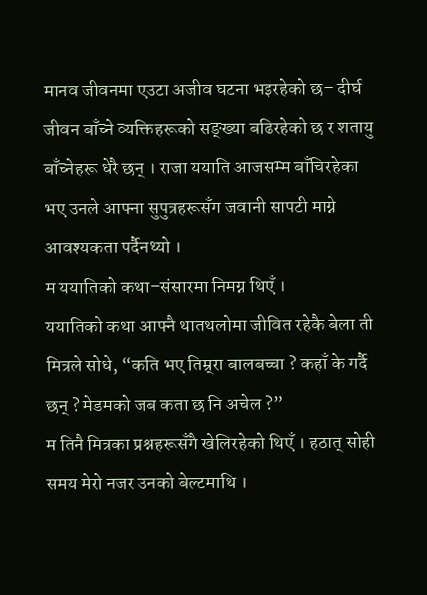मानव जीवनमा एउटा अजीव घटना भइरहेको छ– दीर्घ जीवन बाँच्ने व्यक्तिहरूको सङ्ख्या बढिरहेको छ र शतायु बाँच्नेहरू धेरै छन् । राजा ययाति आजसम्म बाँचिरहेका भए उनले आफ्ना सुपुत्रहरूसँग जवानी सापटी माग्ने आवश्यकता पर्दैनथ्यो ।
म ययातिको कथा–संसारमा निमग्न थिएँ ।
ययातिको कथा आफ्नै थातथलोमा जीवित रहेकै बेला ती मित्रले सोधे, “कति भए तिम्र्रा बालबच्चा ? कहाँ के गर्दै छन् ? मेडमको जब कता छ नि अचेल ?”
म तिनै मित्रका प्रश्नहरूसँगै खेलिरहेको थिएँ । हठात् सोही समय मेरो नजर उनको बेल्टमाथि ।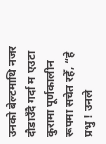उनको बेल्टमाथि नजर दौडाउँदै गर्दा म एउटा कुरामा पूर्णकालीन रूपमा सचेत रहेँ, “हे प्रभु ! उनले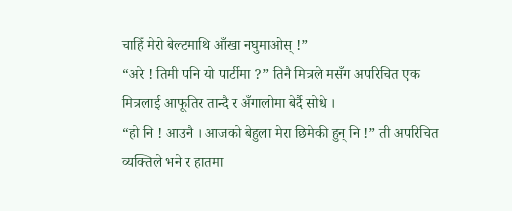चाहिँ मेरो बेल्टमाथि आँखा नघुमाओस् !”
“अरे ! तिमी पनि यो पार्टीमा ?” तिनै मित्रले मसँग अपरिचित एक मित्रलाई आफूतिर तान्दै र अँगालोमा बेर्दै सोधे ।
“हो नि ! आउनै । आजको बेहुला मेरा छिमेकी हुन् नि !” ती अपरिचित व्यक्तिले भने र हातमा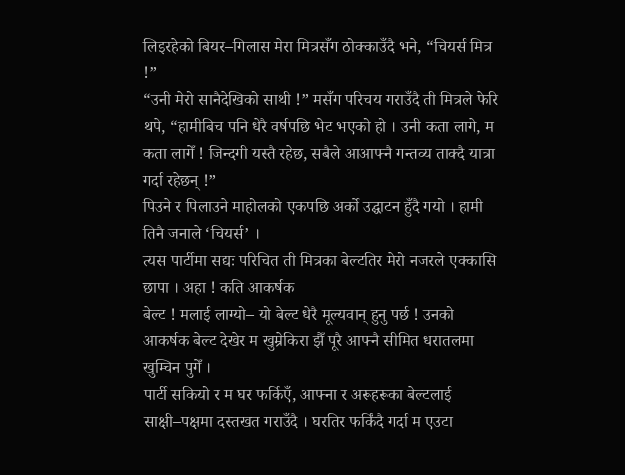लिइरहेको बियर–गिलास मेरा मित्रसँग ठोक्काउँदै भने, “चियर्स मित्र !”
“उनी मेरो सानैदेखिको साथी !” मसँग परिचय गराउँदै ती मित्रले फेरि थपे, “हामीबिच पनि धेरै वर्षपछि भेट भएको हो । उनी कता लागे, म कता लागेँ ! जिन्दगी यस्तै रहेछ, सबैले आआफ्नै गन्तव्य ताक्दै यात्रा गर्दा रहेछन् !”
पिउने र पिलाउने माहोलको एकपछि अर्को उद्घाटन हुँदै गयो । हामी तिनै जनाले ‘चियर्स’ ।
त्यस पार्टीमा सद्यः परिचित ती मित्रका बेल्टतिर मेरो नजरले एक्कासि छापा । अहा ! कति आकर्षक
बेल्ट ! मलाई लाग्यो– यो बेल्ट धेरै मूल्यवान् हुनु पर्छ ! उनको आकर्षक बेल्ट देखेर म खुम्रेकिरा झैँ पूरै आफ्नै सीमित धरातलमा खुम्चिन पुगेँ ।
पार्टी सकियो र म घर फर्किएँ, आफ्ना र अरूहरूका बेल्टलाई साक्षी–पक्षमा दस्तखत गराउँदै । घरतिर फर्किंदै गर्दा म एउटा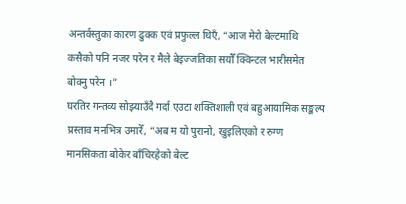अन्तर्वस्तुका कारण ढुक्क एवं प्रफुल्ल थिएँ, “आज मेरो बेल्टमाथि कसैको पनि नजर परेन र मैले बेइज्जतिका सयौँ क्विन्टल भारीसमेत बोक्नु परेन ।”
घरतिर गन्तव्य सोझ्याउँदै गर्दा एउटा शक्तिशाली एवं बहुआयामिक सङ्कल्प प्रस्ताव मनभित्र उमारेँ, “अब म यो पुरानो, खुइलिएको र रुग्ण मानसिकता बोकेर बाँचिरहेको बेल्ट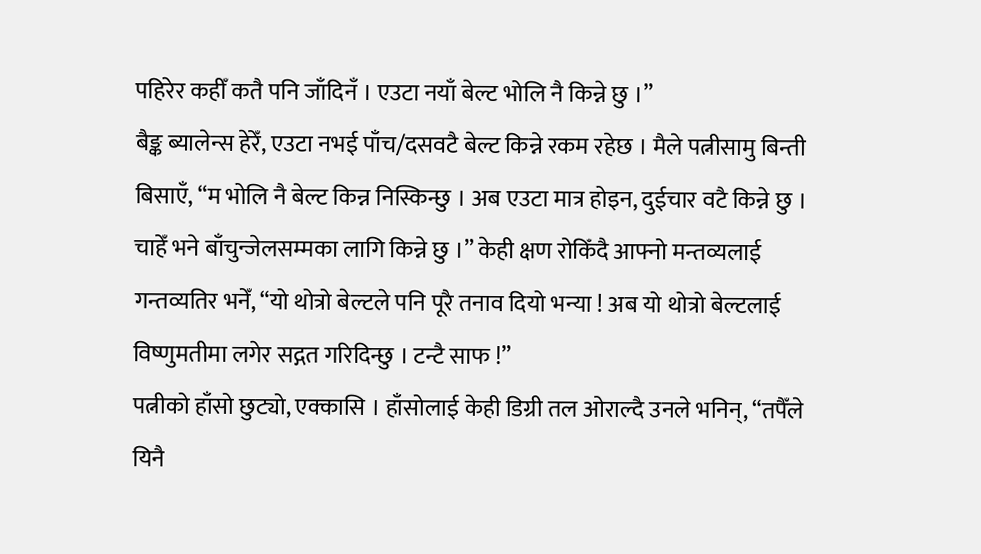पहिरेर कहीँ कतै पनि जाँदिनँ । एउटा नयाँ बेल्ट भोलि नै किन्ने छु ।”
बैङ्क ब्यालेन्स हेरेँ, एउटा नभई पाँच/दसवटै बेल्ट किन्ने रकम रहेछ । मैले पत्नीसामु बिन्ती बिसाएँ, “म भोलि नै बेल्ट किन्न निस्किन्छु । अब एउटा मात्र होइन, दुईचार वटै किन्ने छु । चाहेँ भने बाँचुन्जेलसम्मका लागि किन्ने छु ।” केही क्षण रोकिँदै आफ्नो मन्तव्यलाई गन्तव्यतिर भनेँ, “यो थोत्रो बेल्टले पनि पूरै तनाव दियो भन्या ! अब यो थोत्रो बेल्टलाई विष्णुमतीमा लगेर सद्गत गरिदिन्छु । टन्टै साफ !”
पत्नीको हाँसो छुट्यो, एक्कासि । हाँसोलाई केही डिग्री तल ओराल्दै उनले भनिन्, “तपैँले यिनै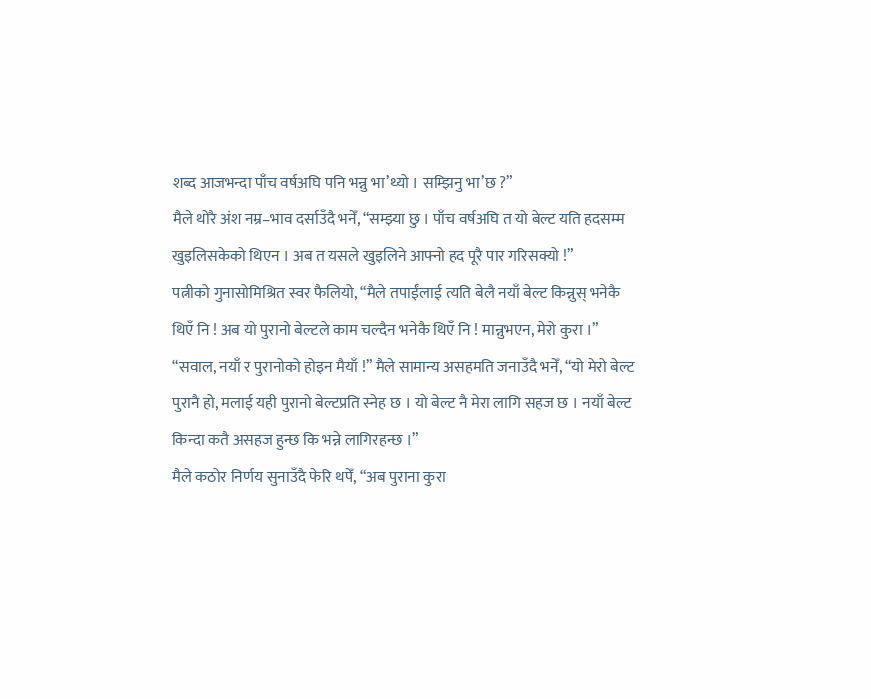शब्द आजभन्दा पाँच वर्षअघि पनि भन्नु भा’थ्यो । सम्झिनु भा’छ ?”
मैले थोरै अंश नम्र–भाव दर्साउँदै भनेँ, “सम्झ्या छु । पाँच वर्षअघि त यो बेल्ट यति हदसम्म खुइलिसकेको थिएन । अब त यसले खुइलिने आफ्नो हद पूरै पार गरिसक्यो !”
पत्नीको गुनासोमिश्रित स्वर फैलियो, “मैले तपाईंलाई त्यति बेलै नयाँ बेल्ट किन्नुस् भनेकै थिएँ नि ! अब यो पुरानो बेल्टले काम चल्दैन भनेकै थिएँ नि ! मान्नुभएन, मेरो कुरा ।”
“सवाल, नयाँ र पुरानोको होइन मैयाँ !” मैले सामान्य असहमति जनाउँदै भनेँ, “यो मेरो बेल्ट पुरानै हो, मलाई यही पुरानो बेल्टप्रति स्नेह छ । यो बेल्ट नै मेरा लागि सहज छ । नयाँ बेल्ट किन्दा कतै असहज हुन्छ कि भन्ने लागिरहन्छ ।”
मैले कठोर निर्णय सुनाउँदै फेरि थपेँ, “अब पुराना कुरा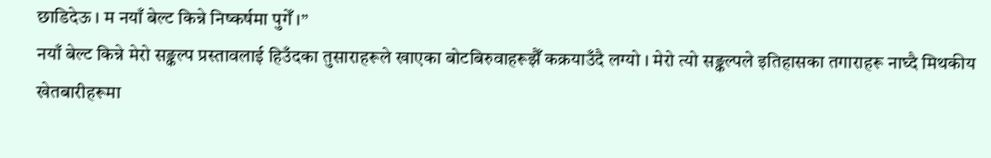छाडिदेऊ । म नयाँ बेल्ट किन्ने निष्कर्षमा पुगेँ ।”
नयाँ बेल्ट किन्ने मेरो सङ्कल्प प्रस्तावलाई हिउँदका तुसाराहरूले खाएका बोटबिरुवाहरूझैँ कक्रयाउँदै लग्यो । मेरो त्यो सङ्कल्पले इतिहासका तगाराहरू नाघ्दै मिथकीय खेतबारीहरूमा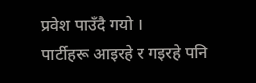प्रवेश पाउँदै गयो ।
पार्टीहरू आइरहे र गइरहे पनि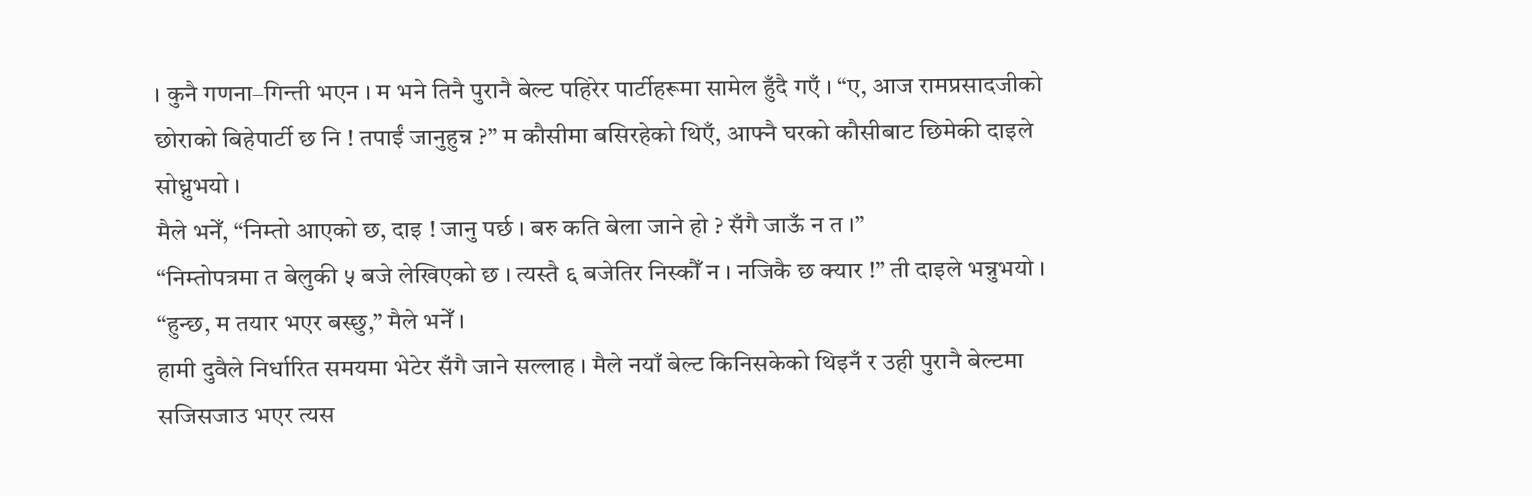। कुनै गणना–गिन्ती भएन । म भने तिनै पुरानै बेल्ट पहिरेर पार्टीहरूमा सामेल हुँदै गएँ । “ए, आज रामप्रसादजीको छोराको बिहेपार्टी छ नि ! तपाईं जानुहुन्न ?” म कौसीमा बसिरहेको थिएँ, आफ्नै घरको कौसीबाट छिमेकी दाइले सोध्नुभयो ।
मैले भनेँ, “निम्तो आएको छ, दाइ ! जानु पर्छ । बरु कति बेला जाने हो ? सँगै जाऊँ न त ।”
“निम्तोपत्रमा त बेलुकी ५ बजे लेखिएको छ । त्यस्तै ६ बजेतिर निस्कौँ न । नजिकै छ क्यार !” ती दाइले भन्नुभयो ।
“हुन्छ, म तयार भएर बस्छु,” मैले भनेँ ।
हामी दुवैले निर्धारित समयमा भेटेर सँगै जाने सल्लाह । मैले नयाँ बेल्ट किनिसकेको थिइनँ र उही पुरानै बेल्टमा सजिसजाउ भएर त्यस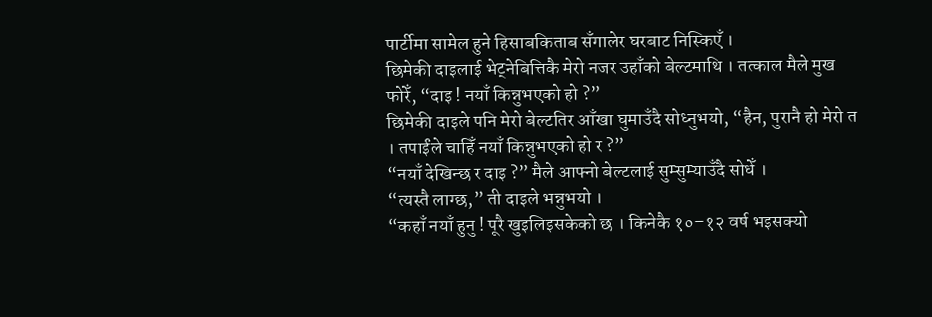पार्टीमा सामेल हुने हिसाबकिताब सँगालेर घरबाट निस्किएँ ।
छिमेकी दाइलाई भेट्नेबित्तिकै मेरो नजर उहाँको बेल्टमाथि । तत्काल मैले मुख फोरेँ, “दाइ ! नयाँ किन्नुभएको हो ?”
छिमेकी दाइले पनि मेरो बेल्टतिर आँखा घुमाउँदै सोध्नुभयो, “हैन, पुरानै हो मेरो त । तपाईंले चाहिँ नयाँ किन्नुभएको हो र ?”
“नयाँ देखिन्छ र दाइ ?” मैले आफ्नो बेल्टलाई सुम्सुम्याउँदै सोधेँ ।
“त्यस्तै लाग्छ,” ती दाइले भन्नुभयो ।
“कहाँ नयाँ हुनु ! पूरै खुइलिइसकेको छ । किनेकै १०–१२ वर्ष भइसक्यो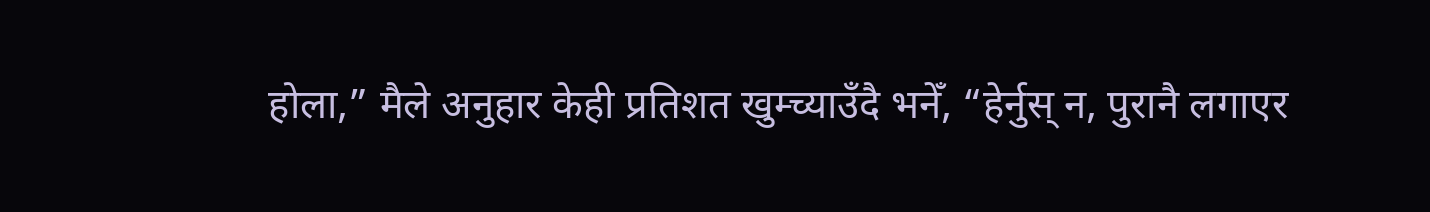होला,” मैले अनुहार केही प्रतिशत खुम्च्याउँदै भनेँ, “हेर्नुस् न, पुरानै लगाएर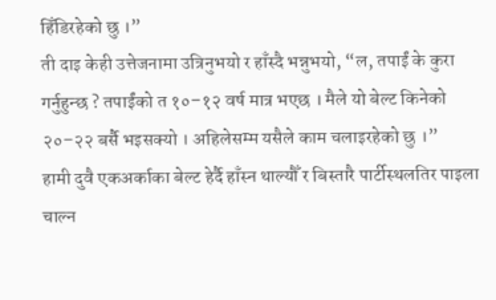हिँडिरहेको छु ।”
ती दाइ केही उत्तेजनामा उत्रिनुभयो र हाँस्दै भन्नुभयो, “ल, तपाईं के कुरा गर्नुहुन्छ ? तपाईंको त १०–१२ वर्ष मात्र भएछ । मैले यो बेल्ट किनेको २०–२२ बर्सै भइसक्यो । अहिलेसम्म यसैले काम चलाइरहेको छु ।”
हामी दुवै एकअर्काका बेल्ट हेर्दै हाँस्न थाल्यौँ र बिस्तारै पार्टीस्थलतिर पाइला चाल्न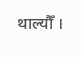थाल्यौँ ।